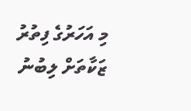މި އަހަރުގެ ފިތުރު ޒަކާތަށް ލިބުނު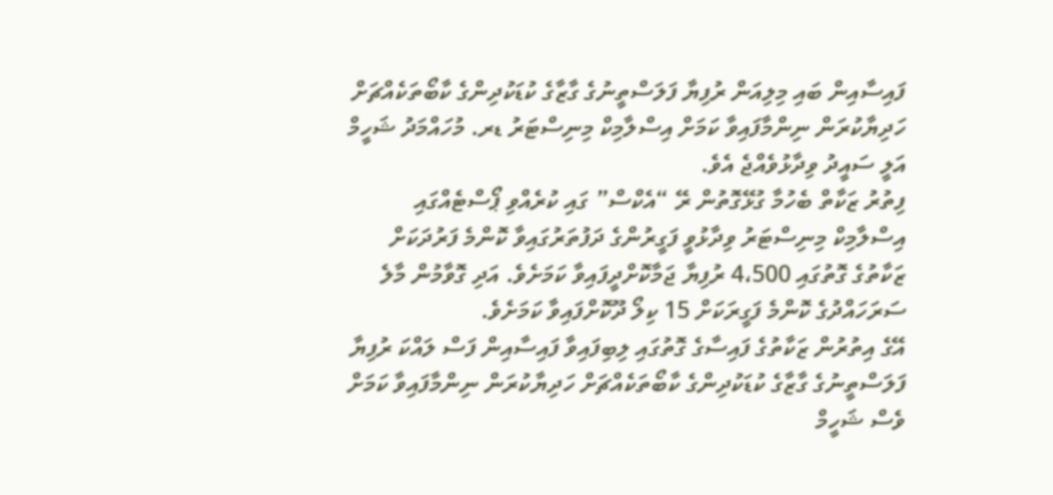ފައިސާއިން ބައި މިލިއަން ރުފިޔާ ފަލަސްތީނުގެ ގާޒާގެ ކުޑަކުދިންގެ ކާބޯތަކެއްޗަށް ހަދިޔާކުރަން ނިންމާފައިވާ ކަމަށް އިސްލާމިކް މިނިސްޓަރު ޑރ. މުހައްމަދު ޝަހީމް އަލީ ސައީދު ވިދާޅުވެއްޖެ އެވެ.
ފިތުރު ޒަކާތް ބެހުމާ ގުޅޭގޮތުން ރޭ “އެކްސް” ގައި ކުރެއްވި ޕޯސްޓެއްގައި އިސްލާމިކް މިނިސްޓަރު ވިދާޅުވީ ފަގީރުންގެ ދަފުތަރުގައިވާ ކޮންމެ ފަރުދަކަށް ޒަކާތުގެ ގޮތުގައި 4،500 ރުފިޔާ ޖަމާކޮށްދީފައިވާ ކަމަށެވެ. އަދި ގޮވާމުން މާލެ ސަރަހައްދުގެ ކޮންމެ ފަގީރަކަށް 15 ކިލޯ ދޫކޮށްފައިވާ ކަމަށެވެ.
އޭގެ އިތުރުން ޒަކާތުގެ ފައިސާގެ ގޮތުގައި ލިބިފައިވާ ފައިސާއިން ފަސް ލައްކަ ރުފިޔާ ފަލަސްތީނުގެ ގާޒާގެ ކުޑަކުދިންގެ ކާބޯތަކެއްޗަށް ހަދިޔާކުރަން ނިންމާފައިވާ ކަމަށް ވެސް ޝަހީމް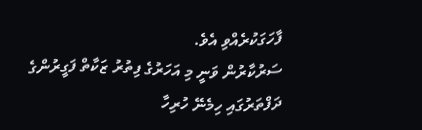ފާހަގަކުރެއްވި އެވެ.
ސަރުކާރުން ވަނީ މި އަހަރުގެ ފިތުރު ޒަކާތް ފަގީރުންގެ ދަފްތަރުގައި ހިމެނޭ ހުރިހާ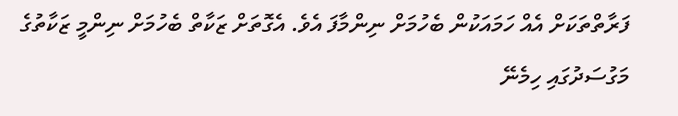ފަރާތްތަކަށް އެއް ހަމައަކުން ބެހުމަށް ނިންމާފަ އެވެ. އެގޮތަށް ޒަކާތް ބެހުމަށް ނިންމީ ޒަކާތުގެ މަގުސަދުގައި ހިމެނޭ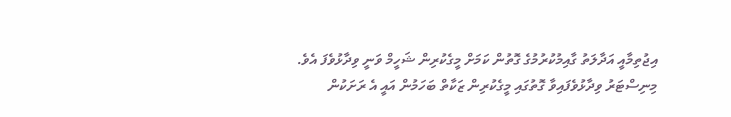އިޖުތިމާއީ އަދާލަތު ގާއިމުކުރުމުގެ ގޮތުން ކަމަށް މީގެކުރިން ޝަހީމް ވަނީ ވިދާޅުވެފަ އެވެ.
މިނިސްޓަރު ވިދާޅުވެފައިވާ ގޮތުގައި މީގެކުރިން ޒަކާތް ބަހަމުން އައީ އެ ރަށަކުން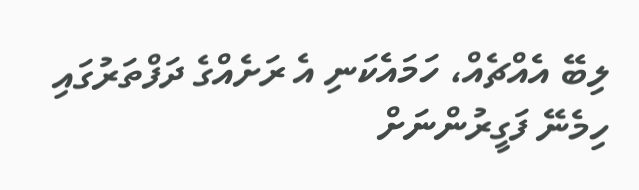ލިބޭ އެއްޗެއް، ހަމައެކަނި އެ ރަށެއްގެ ދަފްތަރުގައި ހިމެނޭ ފަގީރުންނަށް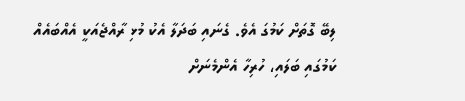ލިބޭ ގޮތަށް ކަމުގަ އެވެ. ގެނައި ބަދަލާ އެކު މުޅި ރާއްޖެއަކީ އެއްބައެއް ކަމުގައި ބަލައި، ހުރިހާ އެންމެނަށް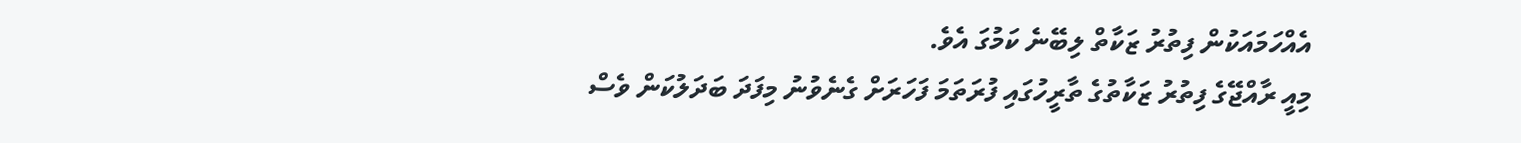އެއްހަމައަކުން ފިތުރު ޒަކާތް ލިބޭނެ ކަމުގަ އެވެ.
މިއީ ރާއްޖޭގެ ފިތުރު ޒަކާތުގެ ތާރީހުގައި ފުރަތަމަ ފަހަރަށް ގެނެވުނު މިފަދަ ބަދަލުކަން ވެސް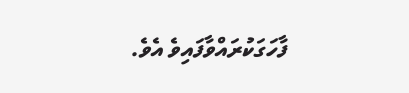ފާހަގަކުރައްވާފައިވެ އެވެ.